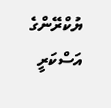ޔުކްރޭންގެ އަސްކަރީ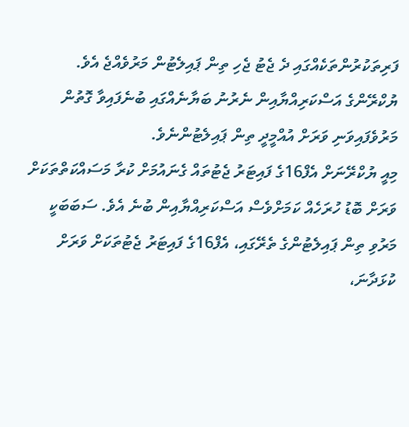ފަރިތަކުރުންތަކެއްގައި ދެ ޖެޓު ޖެހި ތިން ޕައިލެޓުން މަރުވެއްޖެ އެވެ.
ޔުކްރޭންގެ އަސްކަރިއްޔާއިން ނެރުނު ބަޔާނެއްގައި ބުނެފައިވާ ގޮތުން މަރުވެފައިވަނި ވަރަށް އުއްމީދީ ތިން ޕައިލެޓުންނެވެ.
މިއީ ޔުކްރޭނަށް އެފް16ގެ ފައިޓަރު ޖެޓުތައް ގެނައުމަށް ކުރާ މަސައްކަތްތަކަށް ވަރަށް ބޮޑު ހުރަހެއް ކަމަށްވެސް އަސްކަރިއްޔާއިން ބުނެ އެވެ. ސަބަބަކީ މަރުވި ތިން ޕައިލެޓުންގެ ތެރޭގައި، އެފް16ގެ ފައިޓަރު ޖެޓުތަކަށް ވަރަށް ކުޅަދާނަ،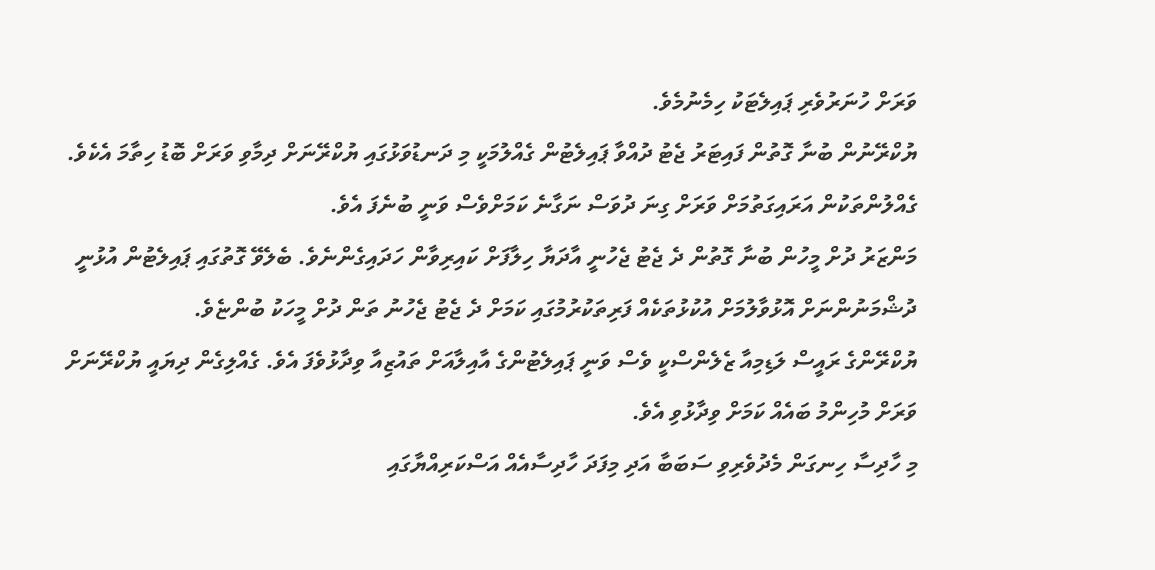ވަރަށް ހުނަރުވެރި ޕައިލެޓަކު ހިމެނުމެވެ.
ޔުކްރޭނުން ބުނާ ގޮތުން ފައިޓަރު ޖެޓު ދުއްވާ ޕައިލެޓުން ގެއްލުމަކީ މި ދަނޑުވަޅުގައި ޔުކްރޭނަށް ދިމާވި ވަރަށް ބޮޑު ހިތާމަ އެކެވެ. ގެއްލުންތަކުން އަރައިގަތުމަށް ވަރަށް ގިނަ ދުވަސް ނަގާނެ ކަމަށްވެސް ވަނީ ބުނެފަ އެވެ.
މަންޒަރު ދުށް މީހުން ބުނާ ގޮތުން ދެ ޖެޓު ޖެހުނީ އާދަޔާ ހިލާފަށް ކައިރިވާން ހަދައިގެންނެވެ. ބެލެވޭ ގޮތުގައި ޕައިލެޓުން އުޅުނީ ދުޝްމަނުންނަށް އޮޅުވާލުމަށް އުކުޅުތަކެއް ފަރިތަކުރުމުގައި ކަމަށް ދެ ޖެޓު ޖެހުނު ތަން ދުށް މީހަކު ބުންޏެވެ.
ޔުކްރޭންގެ ރައީސް ލަޑިމިއާ ޒެލެންސްކީ ވެސް ވަނީ ޕައިލެޓުންގެ އާއިލާއަށް ތައުޒިއާ ވިދާޅުވެފަ އެވެ. ގެއްލިގެން ދިޔައީ ޔުކްރޭނަށް ވަރަށް މުހިންމު ބައެއް ކަމަށް ވިދާޅުވި އެވެ.
މި ހާދިސާ ހިނގަން މެދުވެރިވި ސަބަބާ އަދި މިފަދަ ހާދިސާއެއް އަސްކަރިއްޔާގައި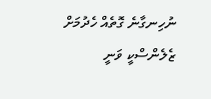ނުހިނގާނެ ގޮތެއް ހެދުމަށް ޒެލެންސްކީ ވަނީ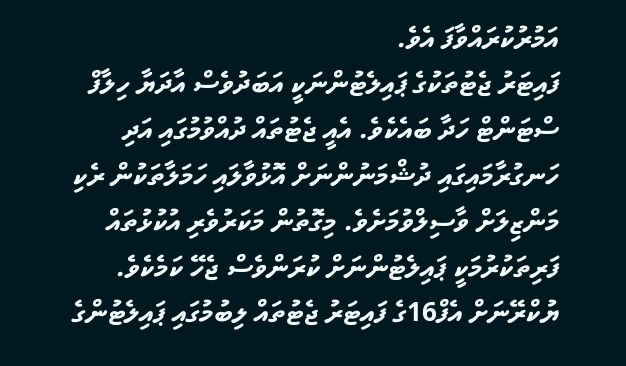އަމުރުކުރައްވާފަ އެވެ.
ފައިޓަރު ޖެޓުތަކުގެ ޕައިލެޓުންނަކީ އަބަދުވެސް އާދަޔާ ހިލާފް ސްޓަންޓް ހަދާ ބައެކެވެ. އެއީ ޖެޓުތައް ދުއްވުމުގައި އަދި ހަނގުރާމައިގައި ދުޝްމަނުންނަށް އޮޅުވާލައި ހަމަލާތަކުން ރެކި މަންޒިލަށް ވާސިލްވުމަށެވެ. މިގޮތުން މަކަރުވެރި އުކުޅުތައް ފަރިތަކުރުމަކީ ޕައިލެޓުންނަށް ކުރަންވެސް ޖެހޭ ކަމެކެވެ.
ޔުކްރޭނަށް އެފް16ގެ ފައިޓަރު ޖެޓުތައް ލިބުމުގައި ޕައިލެޓުންގެ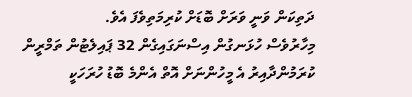ދަތިކަން ވަނީ ވަރަށް ބޮޑަށް ކުރިމަތިވެފަ އެވެ.
މިހާރުވެސް ހުޅަނގުން އިސްނަގައިގެން 32 ޕައިލެޓުން ތަމްރީން ކުރަމުންދާއިރު އެ މީހުންނަށް އޮތް އެންމެ ބޮޑު ހުރަހަކީ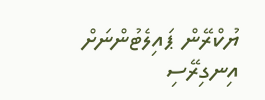ޔުކްރޭން ޕައިލެޓުންނަށް އިނގިރޭސި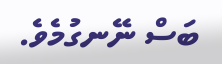ބަސް ނޭނގުމެވެ.